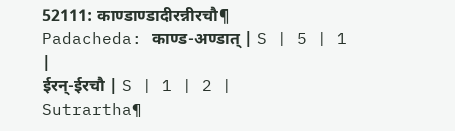52111: काण्डाण्डादीरन्नीरचौ¶
Padacheda: काण्ड-अण्डात् | S | 5 | 1 |
ईरन्-ईरचौ | S | 1 | 2 |
Sutrartha¶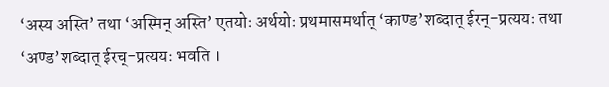‘अस्य अस्ति’ तथा ‘अस्मिन् अस्ति’ एतयोः अर्थयोः प्रथमासमर्थात् ‘काण्ड’शब्दात् ईरन्-प्रत्ययः तथा ‘अण्ड’शब्दात् ईरच्-प्रत्ययः भवति ।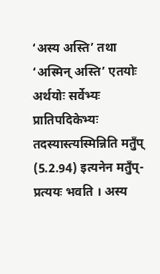‘अस्य अस्ति’ तथा ‘अस्मिन् अस्ति’ एतयोः अर्थयोः सर्वेभ्यः प्रातिपदिकेभ्यः तदस्यास्त्यस्मिन्निति मतुँप् (5.2.94) इत्यनेन मतुँप्-प्रत्ययः भवति । अस्य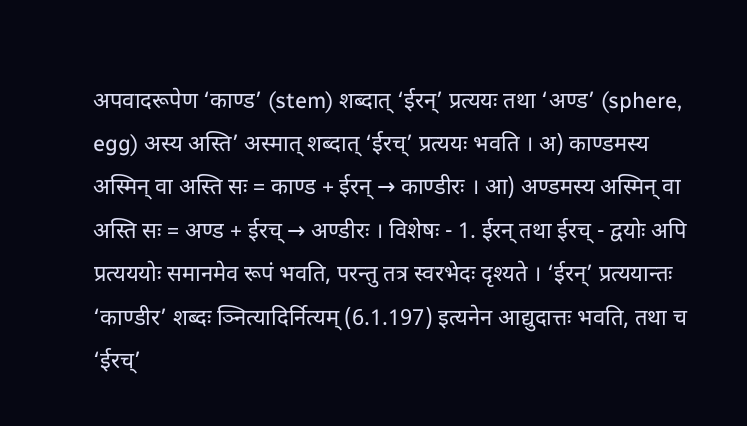अपवादरूपेण ‘काण्ड’ (stem) शब्दात् ‘ईरन्’ प्रत्ययः तथा ‘अण्ड’ (sphere, egg) अस्य अस्ति’ अस्मात् शब्दात् ‘ईरच्’ प्रत्ययः भवति । अ) काण्डमस्य अस्मिन् वा अस्ति सः = काण्ड + ईरन् → काण्डीरः । आ) अण्डमस्य अस्मिन् वा अस्ति सः = अण्ड + ईरच् → अण्डीरः । विशेषः - 1. ईरन् तथा ईरच् - द्वयोः अपि प्रत्यययोः समानमेव रूपं भवति, परन्तु तत्र स्वरभेदः दृश्यते । ‘ईरन्’ प्रत्ययान्तः ‘काण्डीर’ शब्दः ञ्नित्यादिर्नित्यम् (6.1.197) इत्यनेन आद्युदात्तः भवति, तथा च ‘ईरच्’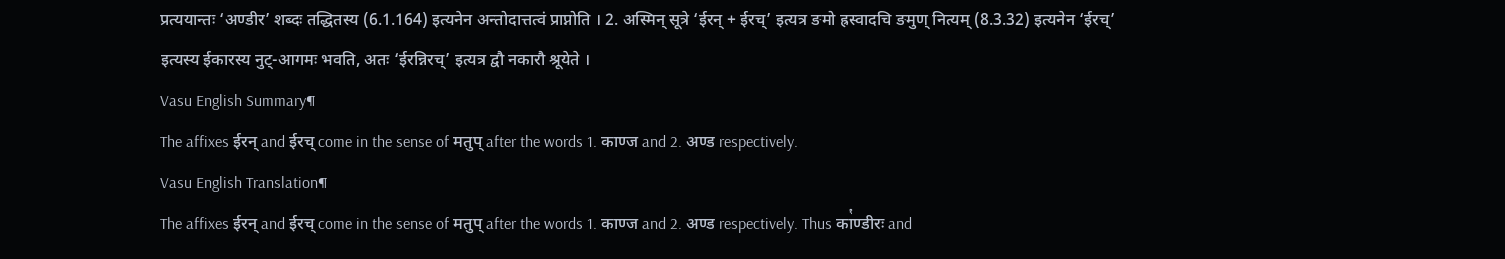प्रत्ययान्तः ‘अण्डीर’ शब्दः तद्धितस्य (6.1.164) इत्यनेन अन्तोदात्तत्वं प्राप्नोति । 2. अस्मिन् सूत्रे ‘ईरन् + ईरच्’ इत्यत्र ङमो ह्रस्वादचि ङमुण् नित्यम् (8.3.32) इत्यनेन ‘ईरच्’ इत्यस्य ईकारस्य नुट्-आगमः भवति, अतः ‘ईरन्निरच्’ इत्यत्र द्वौ नकारौ श्रूयेते ।
Vasu English Summary¶
The affixes ईरन् and ईरच् come in the sense of मतुप् after the words 1. काण्ज and 2. अण्ड respectively.
Vasu English Translation¶
The affixes ईरन् and ईरच् come in the sense of मतुप् after the words 1. काण्ज and 2. अण्ड respectively. Thus का꣡ण्डीरः and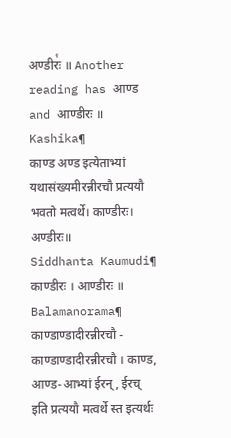अण्डीरः꣡ ॥ Another reading has आण्ड and आण्डीरः ॥
Kashika¶
काण्ड अण्ड इत्येताभ्यां यथासंख्यमीरन्नीरचौ प्रत्ययौ भवतो मत्वर्थे। काण्डीरः। अण्डीरः॥
Siddhanta Kaumudi¶
काण्डीरः । आण्डीरः ॥
Balamanorama¶
काण्डाण्डादीरन्नीरचौ - काण्डाण्डादीरन्नीरचौ । काण्ड, आण्ड-आभ्यां ईरन्, ईरच् इति प्रत्ययौ मत्वर्थे स्त इत्यर्थः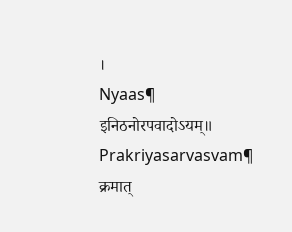।
Nyaas¶
इनिठनोरपवादोऽयम्॥
Prakriyasarvasvam¶
क्रमात्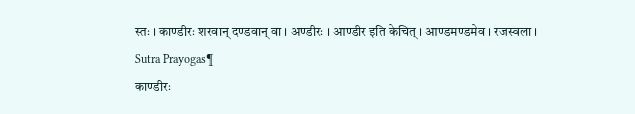स्तः । काण्डीरः शरवान् दण्डवान् वा । अण्डीरः । आण्डीर इति केचित् । आण्डमण्डमेव । रजस्वला ।
Sutra Prayogas¶
काण्डीरः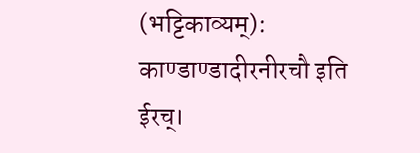(भट्टिकाव्यम्): काण्डाण्डादीरनीरचौ इति ईरच्।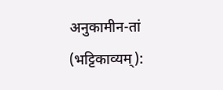अनुकामीन-तां (भट्टिकाव्यम्):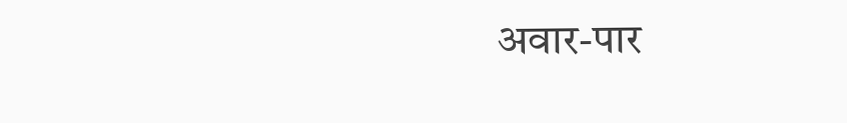अवार-पार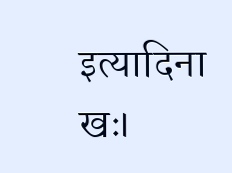इत्यादिना खः।